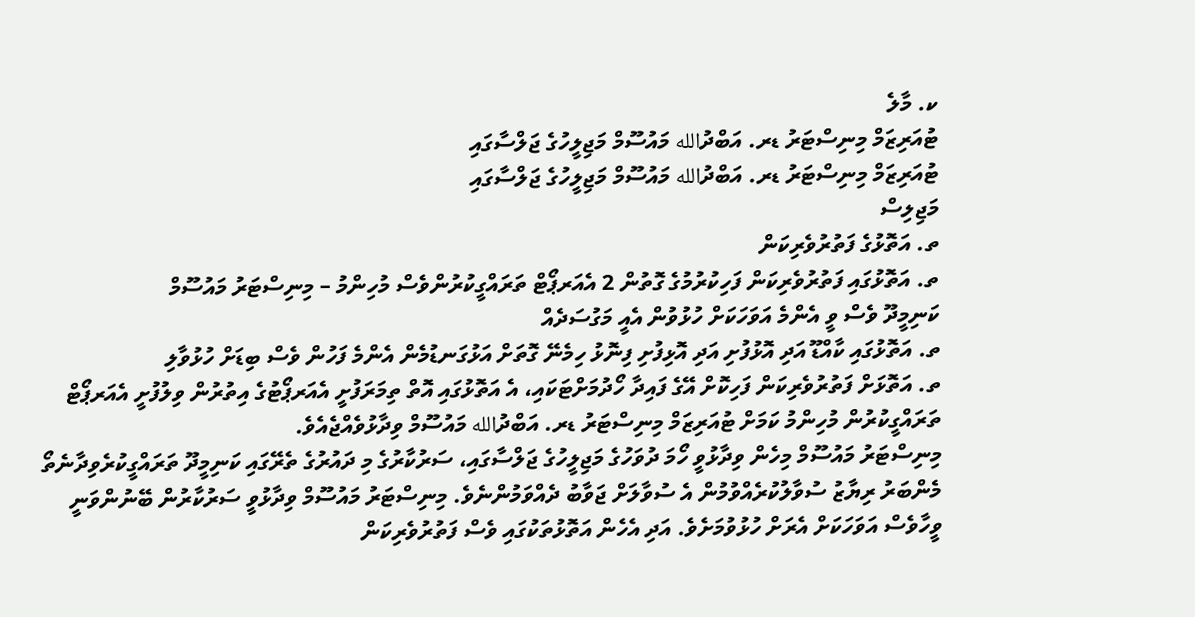ކ. މާލެ
ޓުއަރިޒަމް މިނިސްޓަރު ޑރ. އަބްދުالله މައުސޫމް މަޖިލީހުގެ ޖަލްސާގައި
ޓުއަރިޒަމް މިނިސްޓަރު ޑރ. އަބްދުالله މައުސޫމް މަޖިލީހުގެ ޖަލްސާގައި
މަޖިލިސް
ތ. އަތޮޅުގެ ފަތުރުވެރިކަން
ތ. އަތޮޅުގައި ފަތުރުވެރިކަން ފަހިކުރުމުގެ ގޮތުން 2 އެއަރޕޯޓް ތަރައްގީކުރުންވެސް މުހިންމު – މިނިސްޓަރު މައުސޫމް
ކަނިމީދޫ ވެސް ވީ އެންމެ އަވަހަކަށް ހުޅުވުން އެއީ މަގުސަދެއް
ތ. އަތޮޅުގައި ކާއްޑޫ އަދި އޮޅުފުށި އަދި އޮޅިފުށި ފިނޮޅު ހިމެނޭ ގޮތަށް އަޅުގަނޑުމެން އެންމެ ފަހުން ވެސް ބިޑަށް ހުޅުވާލި
ތ. އަތޮޅަށް ފަތުރުވެރިކަން ފަހިކޮށް އޭގެ ފައިދާ ހޯދުމަށްޓަކައި، އެ އަތޮޅުގައި އޮތް ތިމަރަފުށީ އެއަރޕޯޓުގެ އިތުރުން ވިލުފުށީ އެއަރޕޯޓް ތަރައްގީކުރުން މުހިންމު ކަމަށް ޓުއަރިޒަމް މިނިސްޓަރު ޑރ. އަބްދުالله މައުސޫމް ވިދާޅުވެއްޖެއެވެ.
މިނިސްޓަރު މައުސޫމް މިހެން ވިދާޅުވީ ހޯމަ ދުވަހުގެ މަޖިލީހުގެ ޖަލްސާގައި، ސަރުކާރުގެ މި ދައުރުގެ ތެރޭގައި ކަނިމީދޫ ތަރައްގީކުރެވިދާނެތޯ މެންބަރު ރިޔާޒު ސުވާލުކުރެއްވުމުން އެ ސުވާލަށް ޖަވާބު ދެއްވަމުންނެވެ. މިނިސްޓަރު މައުސޫމް ވިދާޅުވީ ސަރުކާރުން ބޭނުންވަނީ ވީހާވެސް އަވަހަކަށް އެރަށް ހުޅުވުމަށެވެ. އަދި އެހެން އަތޮޅުތަކުގައި ވެސް ފަތުރުވެރިކަން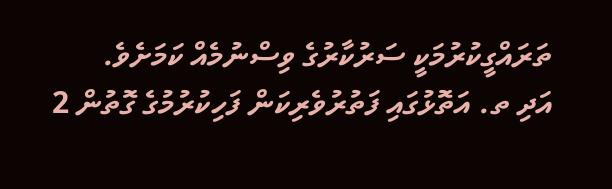ތަރައްގީކުރުމަކީ ސަރުކާރުގެ ވިސްނުމެއް ކަމަށެވެ.
އަދި ތ. އަތޮޅުގައި ފަތުރުވެރިކަން ފަހިކުރުމުގެ ގޮތުން 2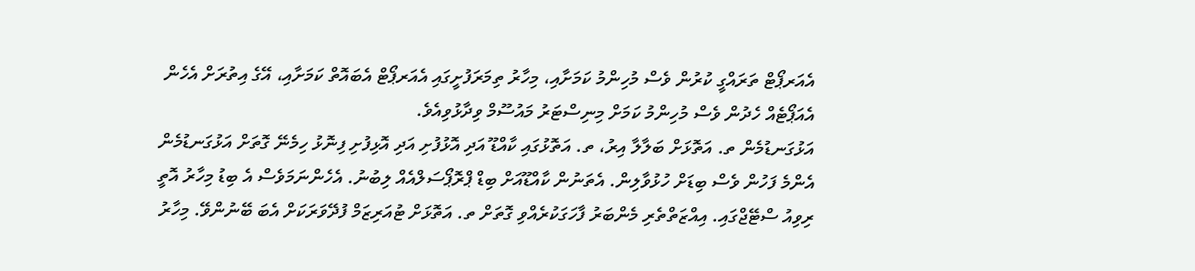އެއަރޕޯޓް ތަރައްގީ ކުރުން ވެސް މުހިންމު ކަމަށާއި، މިހާރު ތިމަރަފުށީގައި އެއަރޕޯޓް އެބައޮތް ކަމަށާއި، އޭގެ އިތުރަށް އެހެން އެއަޕޯޓެއް ހެދުން ވެސް މުހިންމު ކަމަށް މިނިސްޓަރު މައުސޫމް ވިދާޅުވިއެވެ.
އަޅުގަނޑުމެން ތ. އަތޮޅަށް ބަލާލާ އިރު، ތ. އަތޮޅުގައި ކާއްޑޫ އަދި އޮޅުފުށި އަދި އޮޅިފުށި ފިނޮޅު ހިމެނޭ ގޮތަށް އަޅުގަނޑުމެން އެންމެ ފަހުން ވެސް ބިޑަށް ހުޅުވާލިން. އެތަނުން ކާއްޑޫއަށް ބިޑް ޕްރޮޕޯސަލްއެއް ލިބުނު. އެހެންނަމަވެސް އެ ބިޑު މިހާރު އޮތީ ރިވިއު ސްޓޭޖްގައި. އިއްޒަތްތެރި މެންބަރު ފާހަގަކުރެއްވި ގޮތަށް ތ. އަތޮޅަށް ޓުއަރިޒަމް ފުދޭވަރަކަށް އެބަ ބޭނުންވޭ. މިހާރު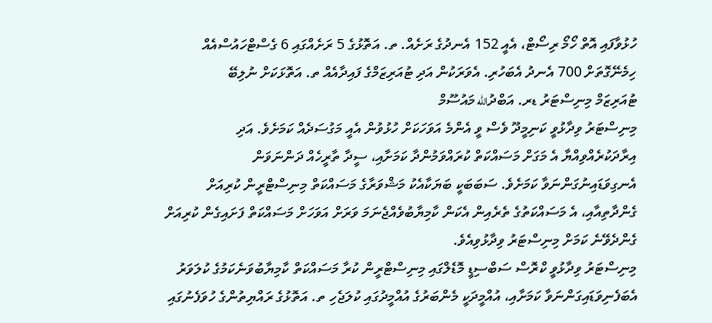ހުޅުވާފައި އޮތް ހޯމޯ ރިސޯޓް، އެއީ 152 އެނދުގެ ރަށެއް. ތ. އަތޮޅުގެ 5 ރަށެއްގައި 6 ގެސްޓްހައުސްއެއް ހިމެނޭގޮތަށް 700 އެނދު އެބަހުރި. އެވަރަކުން އަދި ޓުއަރިޒަމްގެ ފައިދާއެއް ތ. އަތޮޅަކަށް ނުލިބޭ
ޓުއަރިޒަމް މިނިސްޓަރު ޑރ. އަބްދުالله މައުސޫމް
މިނިސްޓަރު ވިދާޅުވީ ކަނިމީދޫ ވެސް ވީ އެންމެ އަވަހަކަށް ހުޅުވުން އެއީ މަގުސަދެއް ކަމަށެވެ. އަދި އިރާދަކުރެއްވިއްޔާ އެ މަގަށް މަސައްކަތް ކުރައްވަމުންދާ ކަމަށާއި، ސީދާ ތާރީހެއް ދަންނަވަން އެނގިވަޑައިނުގަންނަވާ ކަމަށެވެ. ސަބަބަކީ ބަޔަކާއެކު މަޝްވަރާގެ މަސައްކަތް މިނިސްޓްރީން ކުރިއަށް ގެންދާތިއާއި، އެ މަސައްކަތުގެ ތެރެއިން އެކަން ކާމިޔާބުވެއްޖެނަމަ ވަރަށް އަވަހަށް މަސައްކަތް ފަށައިގެން ކުރިއަށް ގެންދެވޭނެ ކަމަށް މިނިސްޓަރު ވިދާޅުވިއެވެ.
މިނިސްޓަރު ވިދާޅުވީ ކްރޮސް ސަބްސިޑީ މޮޑެލްގައި މިނިސްޓްރީން ކުރާ މަސައްކަތް ކާމިޔާބުވަނެކަމުގެ ކުލަވަރު އެބަފެނިވަޑައިގަންނަވާ ކަމަށާއި، އުއްމީދަކީ މެންބަރުގެ އުއްމީދުގައި ކުލަޖެހި ތ. އަތޮޅުގެ ރައްޔިތުންގެ ހުވަފެނުގައި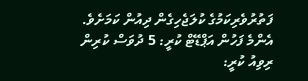ފަތުރުވެރިކަމުގެ ކުލަޖެހިގެން ދިއުން ކަމަށެވެ.
އެންމެ ފަހުން އަޕްޑޭޓް ކުރީ: 5 ދުވަސް ކުރިން
ރިވިއު ކުރީ: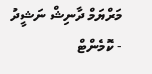މަރްޔަމް ދާނިޝް ނަޝީދު
- ކޮމެންޓް